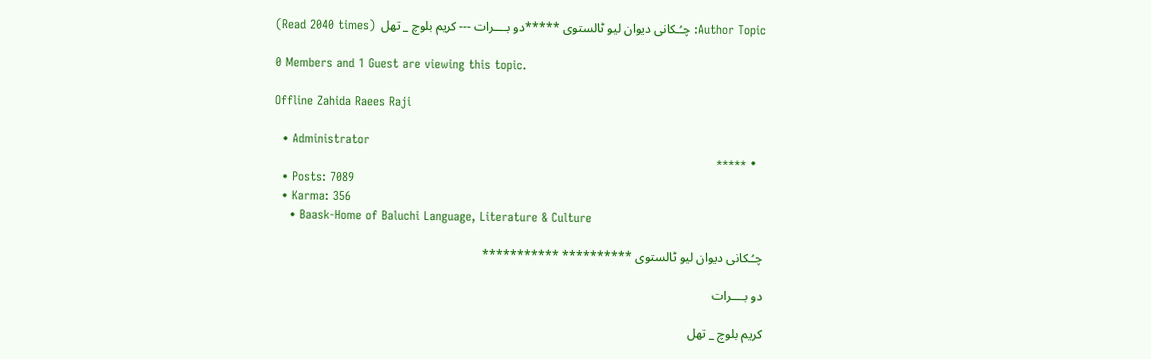Author Topic: چـُـکانی دیوان لیو ٹالستوی *****دو بــــرات --- کریم بلوچ _ تهل  (Read 2040 times)

0 Members and 1 Guest are viewing this topic.

Offline Zahida Raees Raji

  • Administrator
  • *****
  • Posts: 7089
  • Karma: 356
    • Baask-Home of Baluchi Language, Literature & Culture

چـُـکانی دیوان لیو ٹالستوی ********** ***********

دو بــــرات

کریم بلوچ _ تهل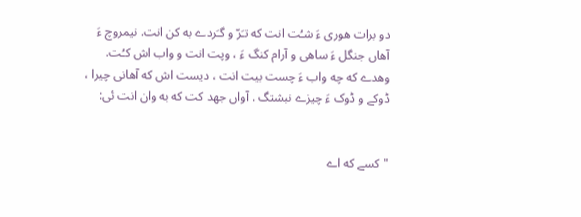دو برات هوری ءَ شـُت انت که تـَرّ و گـَردے به کن انت. نیمروچ ءَ آهاں جنگل ءَ ساهی و آرام کنگ ءَ ، وپت انت و واب اش کـُت. وهدے که چه واب ءَ چست بیت انت ، دیست اش که آهانی چیرا ، ڈوکے و ڈوک ءَ چیزے نبشتگ . آواں جهد کت که به وان انت ئی:


"کسے که اے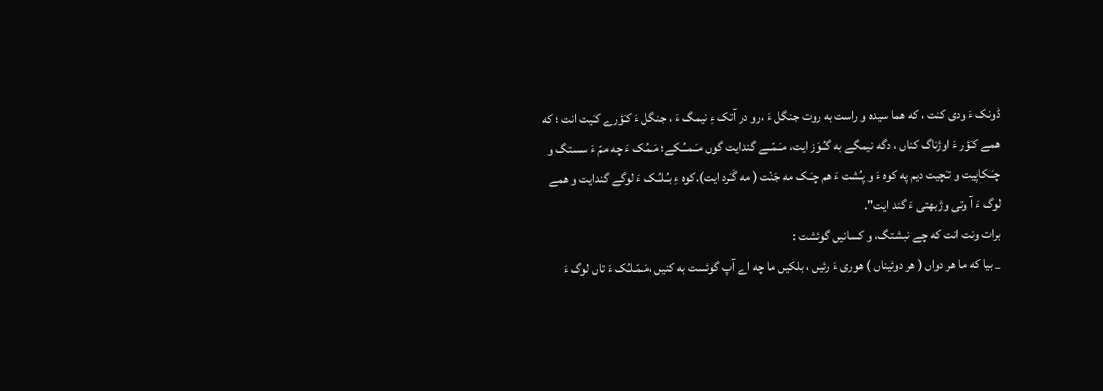ڈونک ءَ ودی کنت ، که هما سیده و راست به روت جنگل ءَ ،رو در آتک ءِ نیمگ ءَ ، جنگل ءَ کـَؤرے کـَیت انت ؛ که همے کـَؤر ءَ اوژناگ کناں ، دگه نیمگے به گـُـوَز ایت، مـَـمّــے گندایت گوں مـَـمــُـکے؛ مَـمُک ءَ چه ممّ ءَ سستگ و چـَـکاپیت و تـَچیت دیم په کوه ءَ و پـُشت ءَ هم چـَـک مه جَنْت ( مه گَـَرد ایت).کوه ءِ بـُـلـُـک ءَ لوگے گندایت و همے لوگ ءَ آ وتی وژبهتی‌ ءَ گند ایت".
برات ونت انت که چے نبشتگ، و کسانیں گوئشت :
_ بیا که ما هر دواں ( هر دوئیناں ) هوری ءَ رئیں ، بلکیں ما چه اے آپ گوئست به کنیں ،مَـمّـلـُک ءَ تاں لوگ ءَ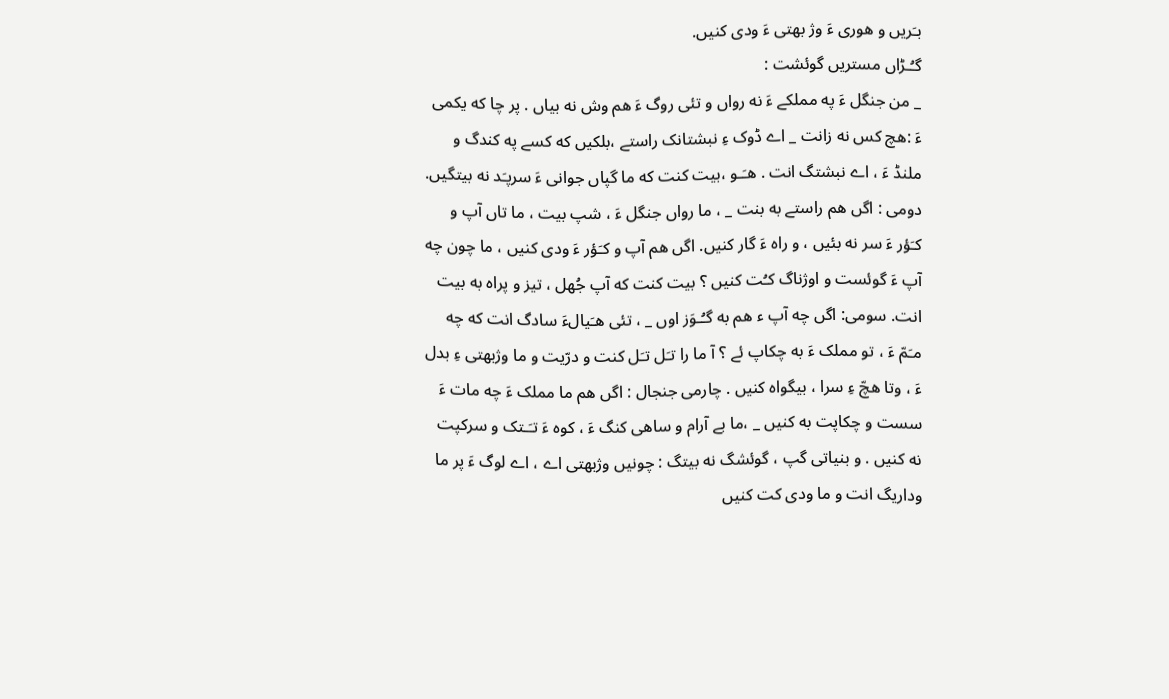بـَریں و هوری ءَ وژ بهتی ءَ ودی کنیں.
گـُـڑاں مستریں گوئشت :
_ من جنگل ءَ په مملکے ءَ نه رواں و تئی روگ ءَ هم وش نه بیاں . پر چا که یکمی ءَ :هچ کس نه زانت _ اے ڈوک ءِ نبشتانک راستے ،بلکیں که کسے په کندگ و ملنڈ ءَ ، اے نبشتگ انت . هـَـو ،بیت کنت که ما گپاں جوانی ءَ سرپـَد نه بیتگیں. دومی : اگں هم راستے به بنت _ ، ما رواں جنگل ءَ ، شپ بیت ، ما تاں آپ و کـَؤر ءَ سر نه بئیں ، و راه ءَ گار کنیں. اگں هم آپ و کـَؤر ءَ ودی کنیں ، ما چون چه آپ ءَ گوئست و اوژناگ کـُت کنیں ؟ بیت کنت که آپ جُهل ، تیز و پراه به بیت انت. سومی: اگں چه آپ ء هم به گـُـوَز اوں _ ، تئی هـَیالءَ سادگ انت که چه مـَمّ ءَ ، تو مملک ءَ به چکاپ ئے ؟ آ ما را تـَل تـَل کنت و درّیت و ما وژبهتی ءِ بدل ءَ ، وتا هچّ ءِ سرا ، بیگواه کنیں . چارمی جنجال : اگں هم ما مملک ءَ چه مات ءَ سست و چکاپت به کنیں _ ،ما بے آرام و ساهی کنگ ءَ ، کوه ءَ تـَـتک و سرکپت نه کنیں . و بنیاتی گپ ، گوئشگ نه بیتگ : چونیں وژبهتی اے ، اے لوگ ءَ پر ما وداریگ انت و ما ودی کت کنیں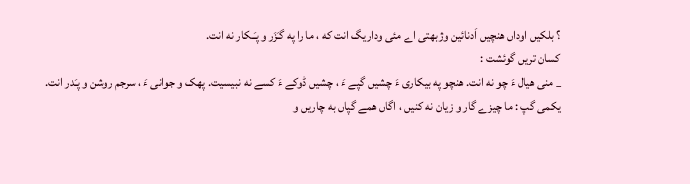؟ بلکیں اوداں هنچیں اَدنائین وژبهتی اے مئی وداریگ انت که ، ما را په گـَزَر و پـَـکار نه انت.
کسان تریں گوئشت :
_ منی هیال ءَ چو نه انت. هنچو په بیکاری ءَ چشیں گپے ءَ ، چشیں ڈوکے ءَ کسے نه نبیسیت. پهک و جوانی ءَ ، سرجم روشن و پـَدر انت. یکمی گپ : ما چیزے گار و زیان نه کنیں ، اگاں همے گپاں به چاریں و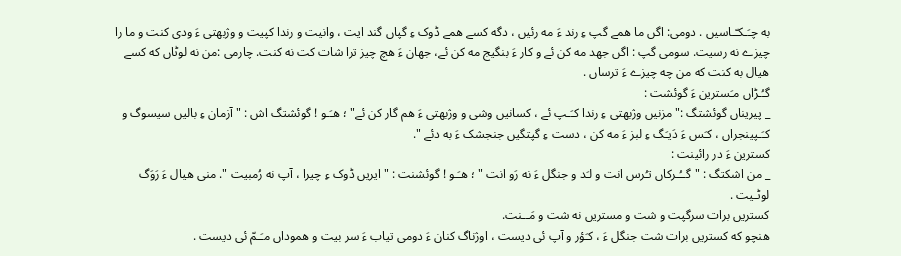به چـَـکـّـاسیں . دومی: اگں ما همے گپ ءِ رند ءَ مه رئیں ، دگه کسے همے ڈوک ءِ گپاں گند ایت ، وانیت و رندا کپیت و وژبهتی ءَ ودی کنت و ما را چیزے نه رسیت. سومی گپ : اگں جهد مه کن ئے و کار ءَ بنگیج مه کن ئے، جهان ءَ هچ چیز ترا شات کت نه کنت. چارمی :من نه لوٹاں که کسے هیال به کنت که من چه چیزے ءَ ترساں .
گـُـڑاں مـَسترین ءَ گوئشت :
_ پیریناں گوئشتگ :" مزنیں وژبهتی ءِ رندا کـَـپ ئے ، کسانیں وشی و وژبهتی ءَ هم گار کن ئے" ؛ هـَـو ! گوئشتگ اش : " آزمان ءِ بالیں سیسوگ و کـَـپینجراں ، کـَس ءَ دَیـَگ ءِ لبز ءَ مه کن ، دست ءِ گپتگیں جنجشک ءَ به دئے ".
کسترین ءَ در رائینت :
_ من اشکتگ : "گــُـرکاں تـُرس انت و لـَد و جنگل ءَ نه رَو انت " ؛ هـَـو ! گوئشنت : " ایریں ڈوک ءِ چیرا ، آپ نه رُمبیت ". منی هیال ءَ رَوَگ لوٹـیت .
کستریں برات سرگپت و شت و مستریں نه شت و مَــنت.
هنچو که کستریں برات شت جنگل ءَ ، کـَؤر و آپ ئی دیست ، اوژناگ کنان ءَ دومی تیاب ءَ سر بیت و هموداں مـَـمّ ئی دیست .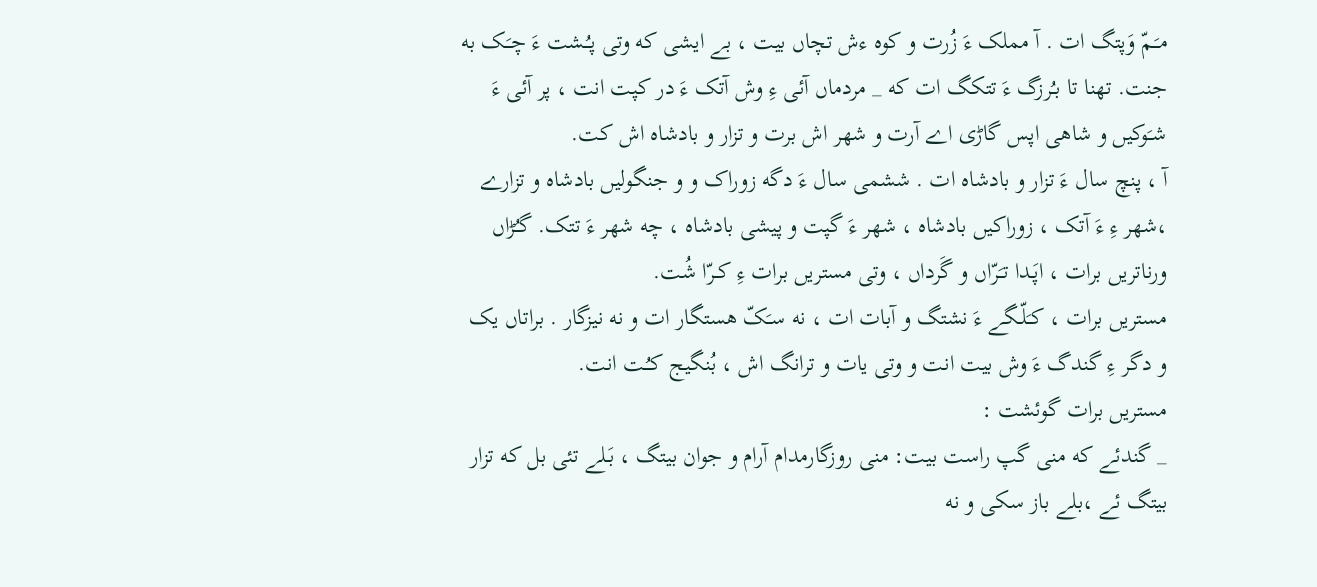مـَـمّ وَپتگ ات . آ مملک ءَ زُرت و کوه ءش تچاں بیت ، بے ایشی که وتی پـُـشت ءَ چـَـک به جنت. تهنا تا بـُرزگ ءَ تتکگ ات که _ مردماں آئی ءِ وش آتک ءَ در کپت انت ، پر آئی ءَ شـَوکیں و شاهی اپس گاڑی اے آرت و شهر اش برت و تزار و بادشاه اش کت.
آ ، پنچ سال ءَ تزار و بادشاه ات . ششمی سال ءَ دگه زوراک و و جنگولیں بادشاه و تزارے ،شهر ءِ ءَ آتک ، زوراکیں بادشاه ، شهر ءَ گپت و پیشی بادشاه ، چه شهر ءَ تتک. گـُڑاں ورناتریں برات ، اپَـدا تـَرّاں و گَرداں ، وتی مستریں برات ءِ کــرّا شُت.
مستریں برات ، کـَلّـگے ءَ نشتگ و آبات ات ، نه سـَکّ هستگار ات و نه نیزگار . براتاں یک و دگر ءِ گندگ ءَ وش بیت انت و وتی یات و ترانگ اش ، بُنگیج کـُـت انت.
مستریں برات گوئشت :
_ گندئے که منی گپ راست بیت: منی روزگارمدام آرام و جوان بیتگ ، بَـلے تئی بل که تزار بیتگ ئے ،بلے باز سکی و نه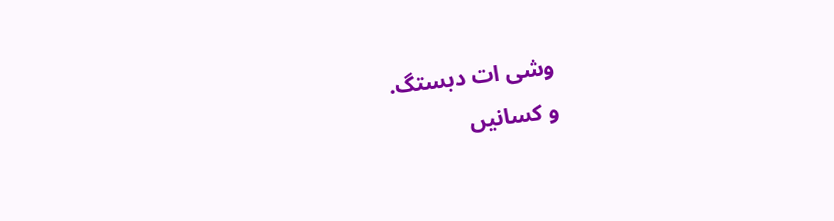وشی ات دبستگ.
و کسانیں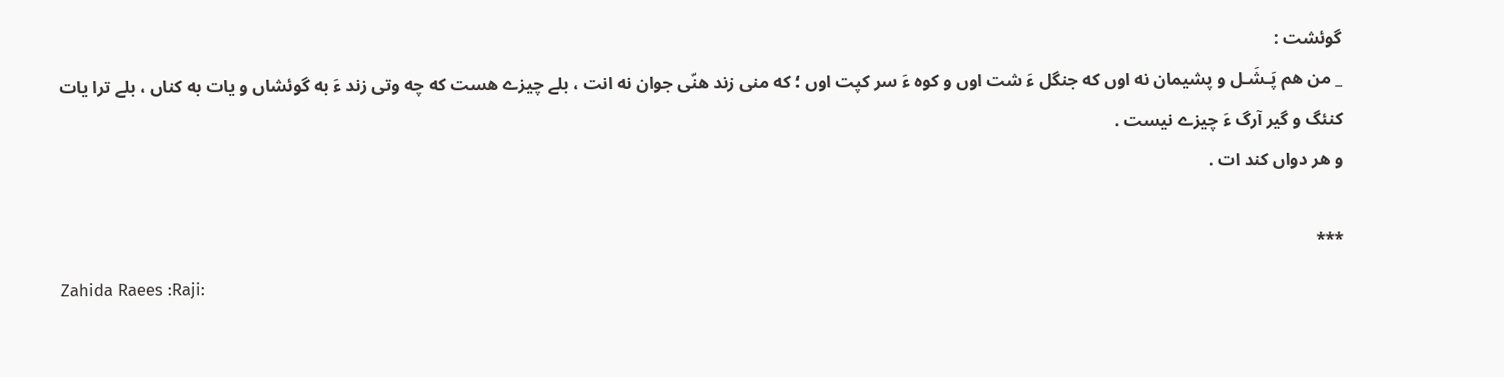گوئشت :
_ من هم پَـشَـل و پشیمان نه اوں که جنگل ءَ شت اوں و کوه ءَ سر کپت اوں ؛ که منی زند هنّی جوان نه انت ، بلے چیزے هست که چه وتی زند ءَ به گوئشاں و یات به کناں ، بلے ترا یات کنئگ و گیر آرگ ءَ چیزے نیست .
و هر دواں کند ات .

***
Zahida Raees :Raji: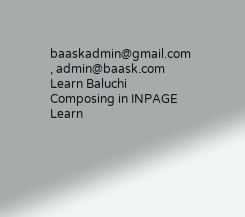baaskadmin@gmail.com , admin@baask.com
Learn Baluchi Composing in INPAGE
Learn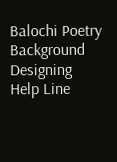Balochi Poetry Background Designing
Help Line